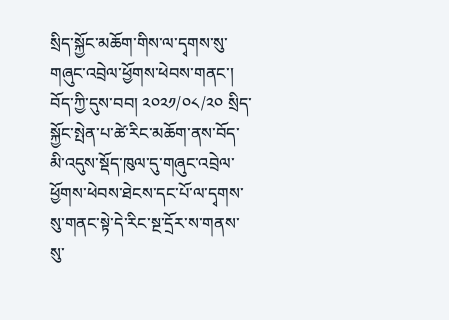སྲིད་སྐྱོང་མཆོག་གིས་ལ་དྭགས་སུ་གཞུང་འབྲེལ་ཕྱོགས་ཕེབས་གནང་། བོད་ཀྱི་དུས་བབ། ༢༠༢༡/༠༨/༢༠ སྲིད་སྐྱོང་སྤེན་པ་ཚེ་རིང་མཆོག་ནས་བོད་མི་འདུས་སྡོད་ཁུལ་དུ་གཞུང་འབྲེལ་ཕྱོགས་ཕེབས་ཐེངས་དང་པོ་ལ་དྭགས་སུ་གནང་སྟེ་དེ་རིང་སྔ་དྲོར་ས་གནས་སུ་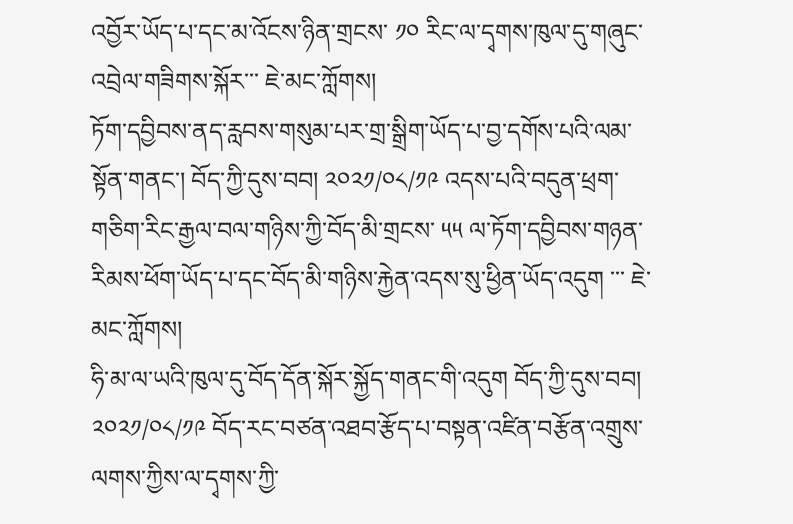འབྱོར་ཡོད་པ་དང་མ་འོངས་ཉིན་གྲངས་ ༡༠ རིང་ལ་དྭགས་ཁུལ་དུ་གཞུང་འབྲེལ་གཟིགས་སྐོར་་་ ཇེ་མང་ཀློགས།
ཏོག་དབྱིབས་ནད་རླབས་གསུམ་པར་གྲ་སྒྲིག་ཡོད་པ་བྱ་དགོས་པའི་ལམ་སྟོན་གནང་། བོད་ཀྱི་དུས་བབ། ༢༠༢༡/༠༨/༡༩ འདས་པའི་བདུན་ཕྲག་གཅིག་རིང་རྒྱལ་བལ་གཉིས་ཀྱི་བོད་མི་གྲངས་ ༥༥ ལ་ཏོག་དབྱིབས་གཉན་རིམས་ཕོག་ཡོད་པ་དང་བོད་མི་གཉིས་རྐྱེན་འདས་སུ་ཕྱིན་ཡོད་འདུག ་་་ ཇེ་མང་ཀློགས།
ཧི་མ་ལ་ཡའི་ཁུལ་དུ་བོད་དོན་སྐོར་སྐྱོད་གནང་གི་འདུག བོད་ཀྱི་དུས་བབ། ༢༠༢༡/༠༨/༡༩ བོད་རང་བཙན་འཐབ་རྩོད་པ་བསྟན་འཛིན་བརྩོན་འགྲུས་ལགས་ཀྱིས་ལ་དྭགས་ཀྱི་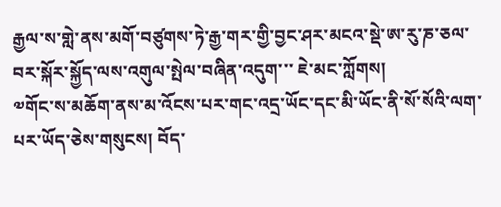རྒྱལ་ས་གླེ་ནས་མགོ་བཙུགས་ཏེ་རྒྱ་གར་གྱི་བྱང་ཤར་མངའ་སྡེ་ཨ་རུ་ཎ་ཅལ་བར་སྐོར་སྐྱོད་ལས་འགུལ་སྤེལ་བཞིན་འདུག་་་ ཇེ་མང་ཀློགས།
༧གོང་ས་མཆོག་ནས་མ་འོངས་པར་གང་འདྲ་ཡོང་དང་མི་ཡོང་ནི་སོ་སོའི་ལག་པར་ཡོད་ཅེས་གསུངས། བོད་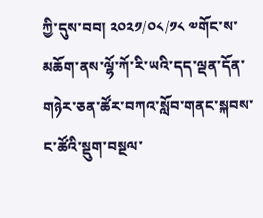ཀྱི་དུས་བབ། ༢༠༢༡/༠༨/༡༨ ༧གོང་ས་མཆོག་ནས་ལྷོ་ཀོ་རི་ཡའི་དད་ལྡན་དོན་གཉེར་ཅན་ཚོར་བཀའ་སློབ་གནང་སྐབས་ང་ཚོའི་སྡུག་བསྔལ་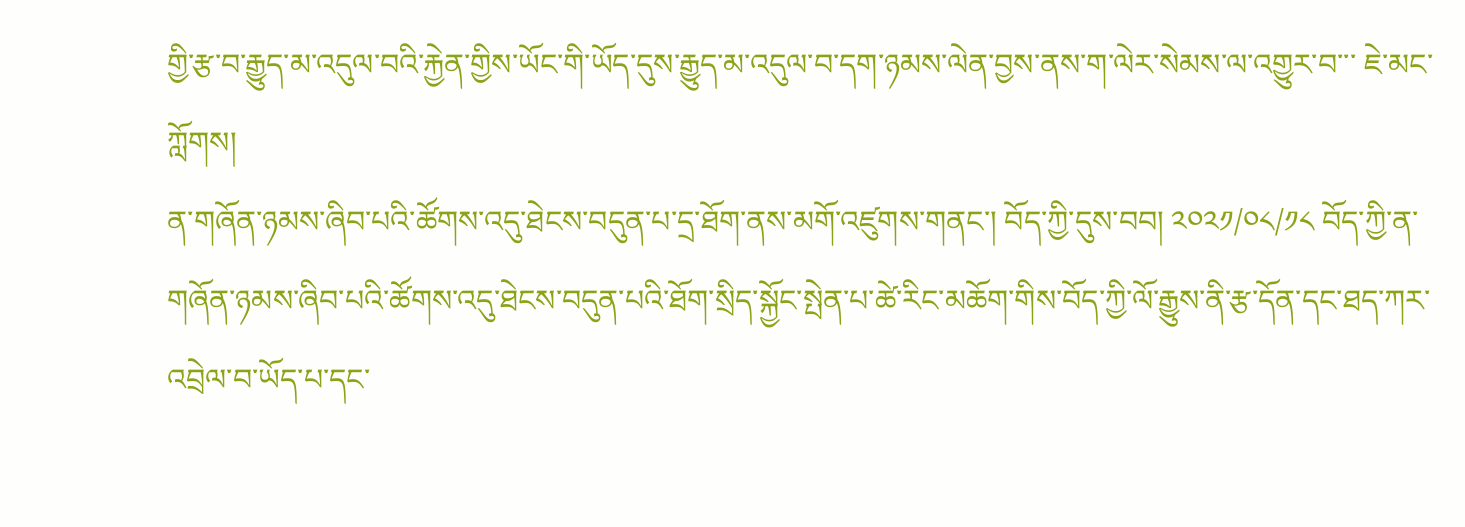གྱི་རྩ་བ་རྒྱུད་མ་འདུལ་བའི་རྐྱེན་གྱིས་ཡོང་གི་ཡོད་དུས་རྒྱུད་མ་འདུལ་བ་དག་ཉམས་ལེན་བྱས་ནས་ག་ལེར་སེམས་ལ་འགྱུར་བ་་་ ཇེ་མང་ཀློགས།
ན་གཞོན་ཉམས་ཞིབ་པའི་ཚོགས་འདུ་ཐེངས་བདུན་པ་དྲ་ཐོག་ནས་མགོ་འཛུགས་གནང་། བོད་ཀྱི་དུས་བབ། ༢༠༢༡/༠༨/༡༨ བོད་ཀྱི་ན་གཞོན་ཉམས་ཞིབ་པའི་ཚོགས་འདུ་ཐེངས་བདུན་པའི་ཐོག་སྲིད་སྐྱོང་སྤེན་པ་ཚེ་རིང་མཆོག་གིས་བོད་ཀྱི་ལོ་རྒྱུས་ནི་རྩ་དོན་དང་ཐད་ཀར་འབྲེལ་བ་ཡོད་པ་དང་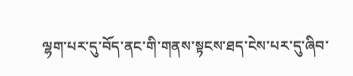ལྷག་པར་དུ་བོད་ནང་གི་གནས་སྟངས་ཐད་ངེས་པར་དུ་ཞིབ་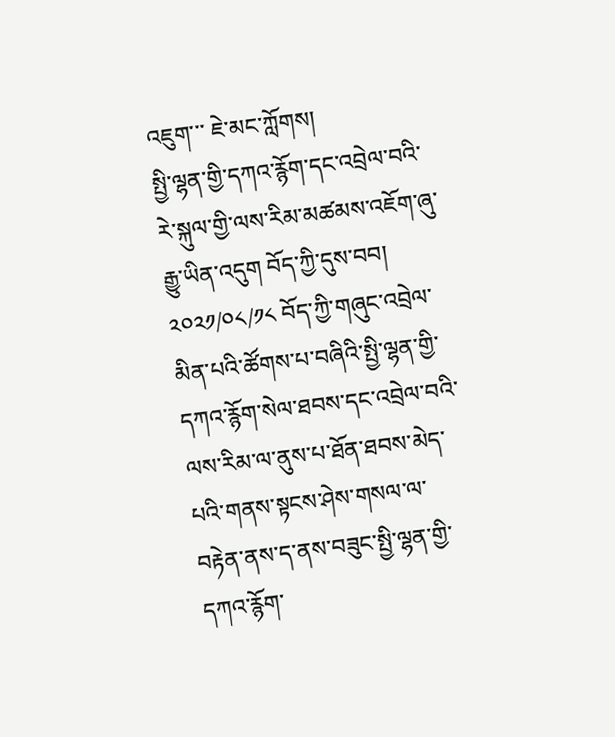འཇུག་་་ ཇེ་མང་ཀློགས།
སྤྱི་ལྷན་གྱི་དཀའ་རྙོག་དང་འབྲེལ་བའི་རེ་སྐུལ་གྱི་ལས་རིམ་མཚམས་འཇོག་ཞུ་རྒྱུ་ཡིན་འདུག བོད་ཀྱི་དུས་བབ། ༢༠༢༡/༠༨/༡༨ བོད་ཀྱི་གཞུང་འབྲེལ་མིན་པའི་ཚོགས་པ་བཞིའི་སྤྱི་ལྷན་གྱི་དཀའ་རྙོག་སེལ་ཐབས་དང་འབྲེལ་བའི་ལས་རིམ་ལ་ནུས་པ་ཐོན་ཐབས་མེད་པའི་གནས་སྟངས་ཤེས་གསལ་ལ་བརྟེན་ནས་ད་ནས་བཟུང་སྤྱི་ལྷན་གྱི་དཀའ་རྙོག་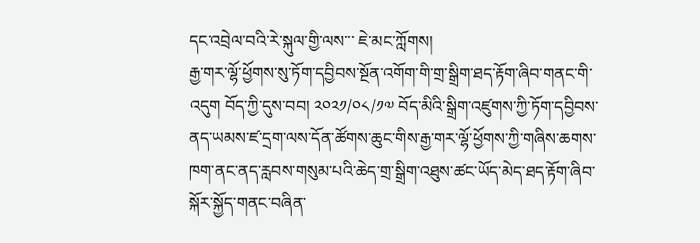དང་འབྲེལ་བའི་རེ་སྐུལ་གྱི་ལས་་་ ཇེ་མང་ཀློགས།
རྒྱ་གར་ལྷོ་ཕྱོགས་སུ་ཏོག་དབྱིབས་སྔོན་འགོག་གི་གྲ་སྒྲིག་ཐད་རྟོག་ཞིབ་གནང་གི་འདུག བོད་ཀྱི་དུས་བབ། ༢༠༢༡/༠༨/༡༧ བོད་མིའི་སྒྲིག་འཛུགས་ཀྱི་ཏོག་དབྱིབས་ནད་ཡམས་ཛ་དྲག་ལས་དོན་ཚོགས་ཆུང་གིས་རྒྱ་གར་ལྷོ་ཕྱོགས་ཀྱི་གཞིས་ཆགས་ཁག་ནང་ནད་རླབས་གསུམ་པའི་ཆེད་གྲ་སྒྲིག་འཐུས་ཚང་ཡོད་མེད་ཐད་རྟོག་ཞིབ་སྐོར་སྐྱོད་གནང་བཞིན་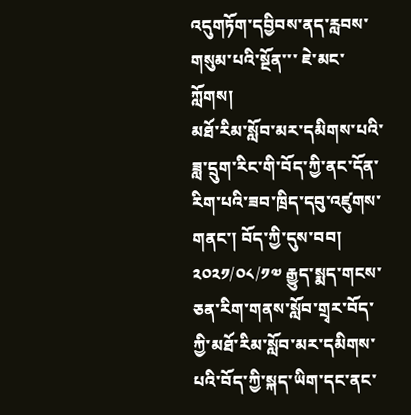འདུགཏོག་དབྱིབས་ནད་རླབས་གསུམ་པའི་སྔོན་་་ ཇེ་མང་ཀློགས།
མཐོ་རིམ་སློབ་མར་དམིགས་པའི་ཟླ་དྲུག་རིང་གི་བོད་ཀྱི་ནང་དོན་རིག་པའི་ཟབ་ཁྲིད་དབུ་འཛུགས་གནང་། བོད་ཀྱི་དུས་བབ། ༢༠༢༡/༠༨/༡༧ རྒྱུད་སྨད་གངས་ཅན་རིག་གནས་སློབ་གྲྭར་བོད་ཀྱི་མཐོ་རིམ་སློབ་མར་དམིགས་པའི་བོད་ཀྱི་སྐད་ཡིག་དང་ནང་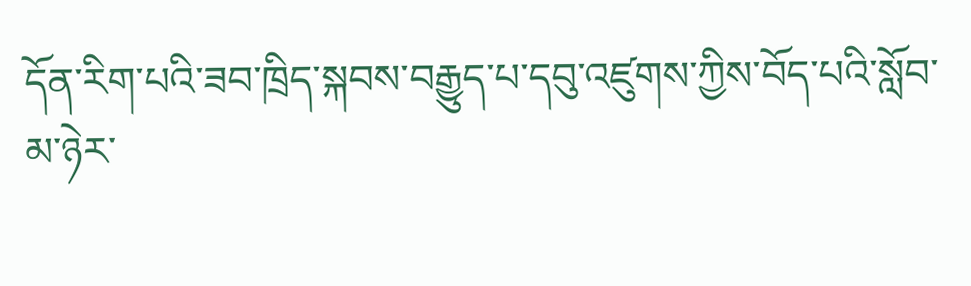དོན་རིག་པའི་ཟབ་ཁྲིད་སྐབས་བརྒྱུད་པ་དབུ་འཛུགས་ཀྱིས་བོད་པའི་སློབ་མ་ཉེར་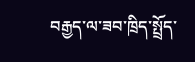བརྒྱད་ལ་ཟབ་ཁྲིད་སྤྲོད་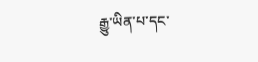རྒྱུ་ཡིན་པ་དང་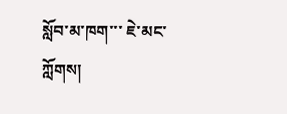སློབ་མ་ཁག་་་ ཇེ་མང་ཀློགས།